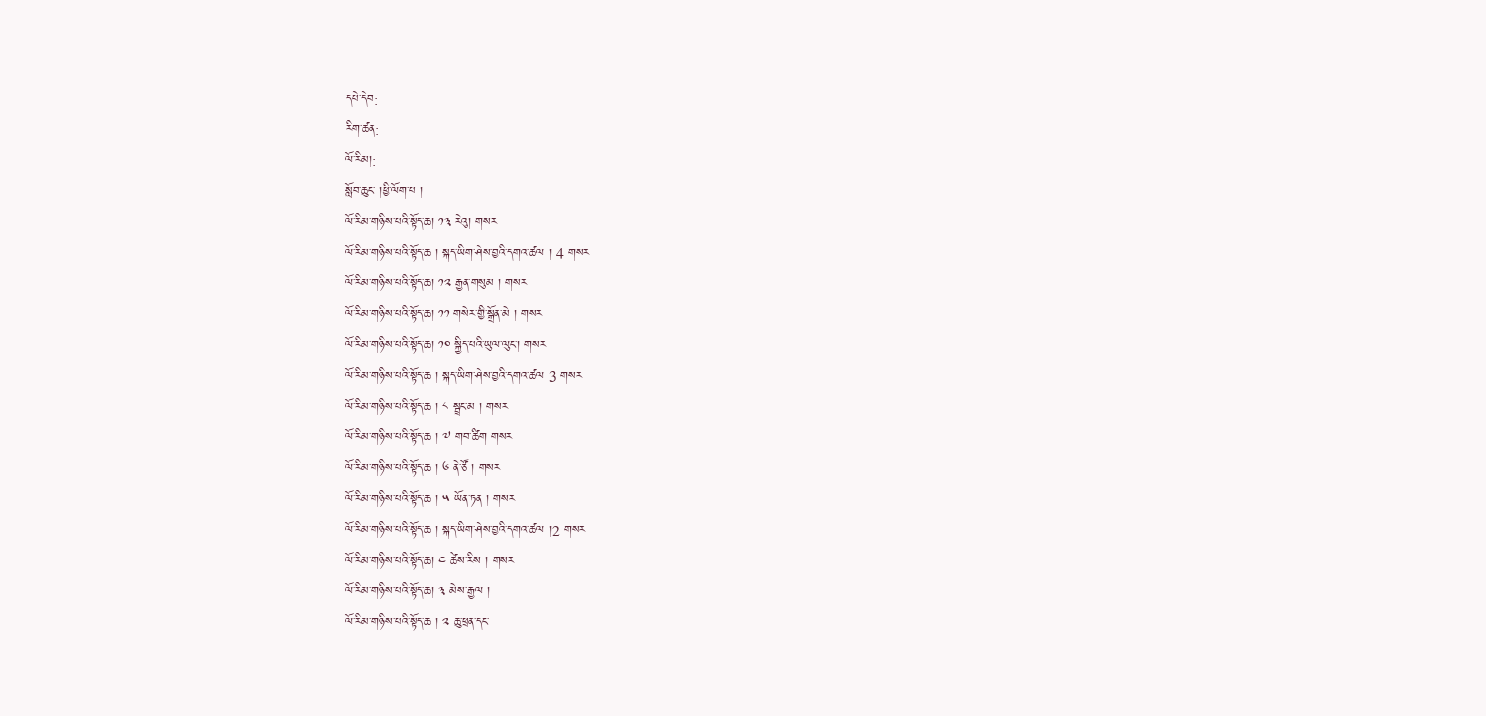དཔེ་དེབ:
རིག་ཚན:
ལོ་རིམ།:
སློབ་ཆུང་ །ཕྱི་ལོག་པ །
ལོ་རིམ་གཉིས་པའི་སྟོད་ཆ། ༡༣ རེའུ། གསར
ལོ་རིམ་གཉིས་པའི་སྟོད་ཆ ། སྐད་ཡིག་ཤེས་བྱའི་དགའ་ཚལ ། 4 གསར
ལོ་རིམ་གཉིས་པའི་སྟོད་ཆ། ༡༢ རྒྱན་གསུམ ། གསར
ལོ་རིམ་གཉིས་པའི་སྟོད་ཆ། ༡༡ གསེར་གྱི་སྒྲོན་མེ ། གསར
ལོ་རིམ་གཉིས་པའི་སྟོད་ཆ། ༡༠ སྐྱིད་པའི་ཡུལ་ལུང་། གསར
ལོ་རིམ་གཉིས་པའི་སྟོད་ཆ ། སྐད་ཡིག་ཤེས་བྱའི་དགའ་ཚལ 3 གསར
ལོ་རིམ་གཉིས་པའི་སྟོད་ཆ ། ༨ སྦྲང་མ ། གསར
ལོ་རིམ་གཉིས་པའི་སྟོད་ཆ ། ༧ གབ་ཚིག གསར
ལོ་རིམ་གཉིས་པའི་སྟོད་ཆ ། ༦ ནེ་ཙོ ། གསར
ལོ་རིམ་གཉིས་པའི་སྟོད་ཆ ། ༥ ཡོན་ཏན ། གསར
ལོ་རིམ་གཉིས་པའི་སྟོད་ཆ ། སྐད་ཡིག་ཤེས་བྱའི་དགའ་ཚལ །2 གསར
ལོ་རིམ་གཉིས་པའི་སྟོད་ཆ། ༤ ཚེས་རིས ། གསར
ལོ་རིམ་གཉིས་པའི་སྟོད་ཆ། ༣ མེས་རྒྱལ །
ལོ་རིམ་གཉིས་པའི་སྟོད་ཆ ། ༢ ཆུ་ཕྲན་དང་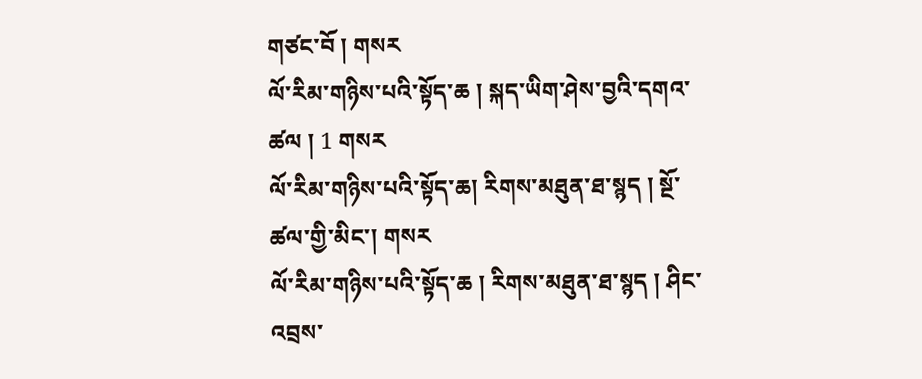གཙང་བོ ། གསར
ལོ་རིམ་གཉིས་པའི་སྟོད་ཆ ། སྐད་ཡིག་ཤེས་བྱའི་དགའ་ཚལ ། 1 གསར
ལོ་རིམ་གཉིས་པའི་སྟོད་ཆ། རིགས་མཐུན་ཐ་སྙད ། སྔོ་ཚལ་གྱི་མིང་། གསར
ལོ་རིམ་གཉིས་པའི་སྟོད་ཆ ། རིགས་མཐུན་ཐ་སྙད ། ཤིང་འབྲས་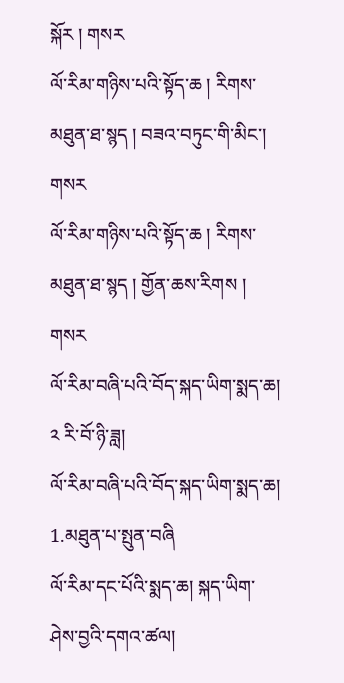སྐོར ། གསར
ལོ་རིམ་གཉིས་པའི་སྟོད་ཆ ། རིགས་མཐུན་ཐ་སྙད ། བཟའ་བཏུང་གི་མིང་། གསར
ལོ་རིམ་གཉིས་པའི་སྟོད་ཆ ། རིགས་མཐུན་ཐ་སྙད ། གྱོན་ཆས་རིགས ། གསར
ལོ་རིམ་བཞི་པའི་བོད་སྐད་ཡིག་སྨད་ཆ། ༢ རི་བོ་ཉི་ཟླ།
ལོ་རིམ་བཞི་པའི་བོད་སྐད་ཡིག་སྨད་ཆ། 1.མཐུན་པ་སྤུན་བཞི
ལོ་རིམ་དང་པོའི་སྨད་ཆ། སྐད་ཡིག་ཤེས་བྱའི་དགའ་ཚལ།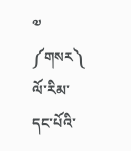༧ ༼གསར༽
ལོ་རིམ་དང་པོའི་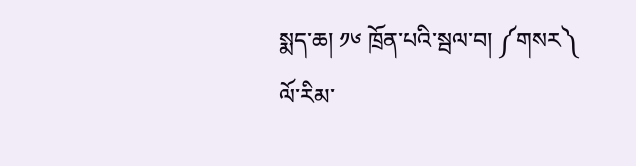སྨད་ཆ། ༡༦ ཁྲོན་པའི་སྦལ་བ། ༼གསར༽
ལོ་རིམ་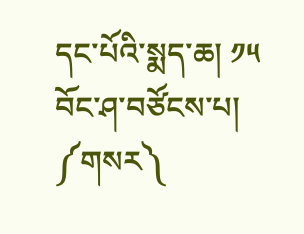དང་པོའི་སྨད་ཆ། ༡༥ བོང་ཤ་བཙོངས་པ། ༼གསར༽